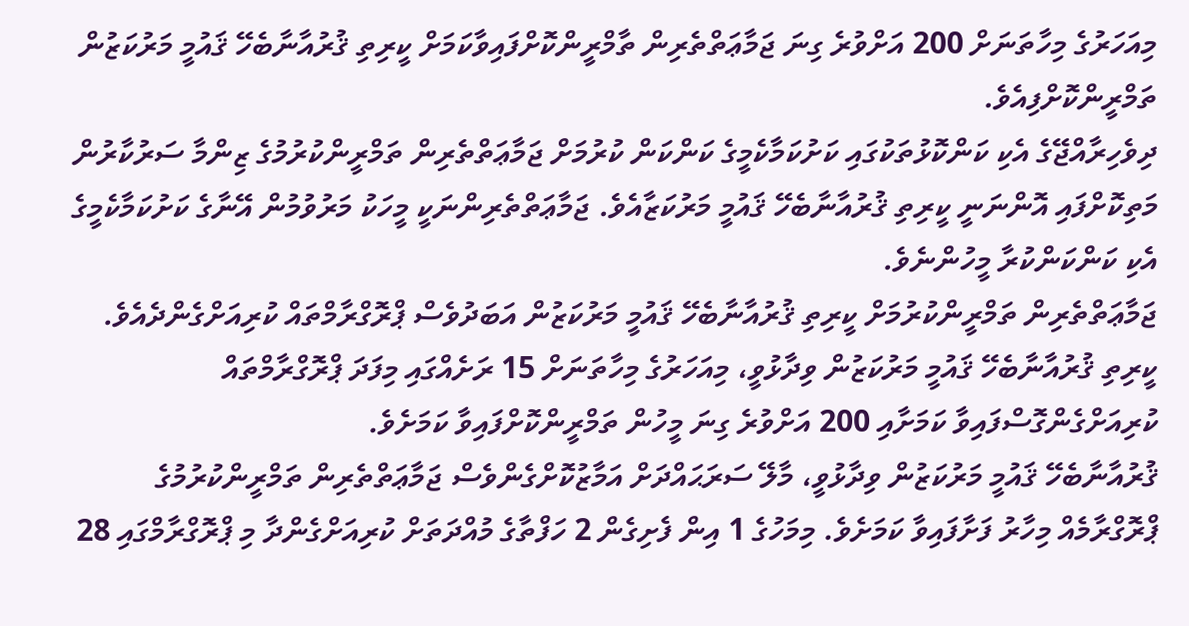މިއަހަރުގެ މިހާތަނަށް 200 އަށްވުރެ ގިނަ ޖަމާޢަތްތެރިން ތާމްރީންކޮށްފައިވާކަމަށް ކީރިތި ޤުރުއާނާބެހޭ ޤައުމީ މަރުކަޒުން ތަމްރީންކޮށްފިއެވެ.
ދިވެހިރާއްޖޭގެ އެކި ކަންކޮޅުތަކުގައި ކަށުކަމާކެމީގެ ކަންކަން ކުރުމަށް ޖަމާޢަތްތެރިން ތަމްރީންކުރުމުގެ ޒިންމާ ސަރުކާރުން މަތިކޮށްފައި އޮންނަނީ ކީރިތި ޤުރުއާނާބެހޭ ޤައުމީ މަރުކަޒާއެވެ. ޖަމާޢަތްތެރިންނަކީ މީހަކު މަރުވުމުން އޭނާގެ ކަށުކަމާކެމީގެ އެކި ކަންކަންކުރާ މީހުންނެވެ.
ޖަމާޢަތްތެރިން ތަމްރީންކުރުމަށް ކީރިތި ޤުރުއާނާބެހޭ ޤައުމީ މަރުކަޒުން އަބަދުވެސް ޕްރޮގްރާމްތައް ކުރިއަށްގެންދެއެވެ. ކީރިތި ޤުރުއާނާބެހޭ ޤައުމީ މަރުކަޒުން ވިދާޅުވީ، މިއަހަރުގެ މިހާތަނަށް 15 ރަށެއްގައި މިފަދަ ޕްރޮގްރާމްތައް ކުރިއަށްގެންގޮސްފައިވާ ކަމަށާއި 200 އަށްވުރެ ގިނަ މީހުން ތަމްރީންކޮށްފައިވާ ކަމަށެވެ.
ޤުރުއާނާބެހޭ ޤައުމީ މަރުކަޒުން ވިދާޅުވީ، މާލޭ ސަރަޙައްދަށް އަމާޒުކޮށްގެންވެސް ޖަމާޢަތްތެރިން ތަމްރީންކުރުމުގެ ޕްރޮގްރާމެއް މިހާރު ފަށާފައިވާ ކަމަށެވެ. މިމަހުގެ 1 އިން ފެށިގެން 2 ހަފްތާގެ މުއްދަތަށް ކުރިއަށްގެންދާ މި ޕްރޮގްރާމްގައި 28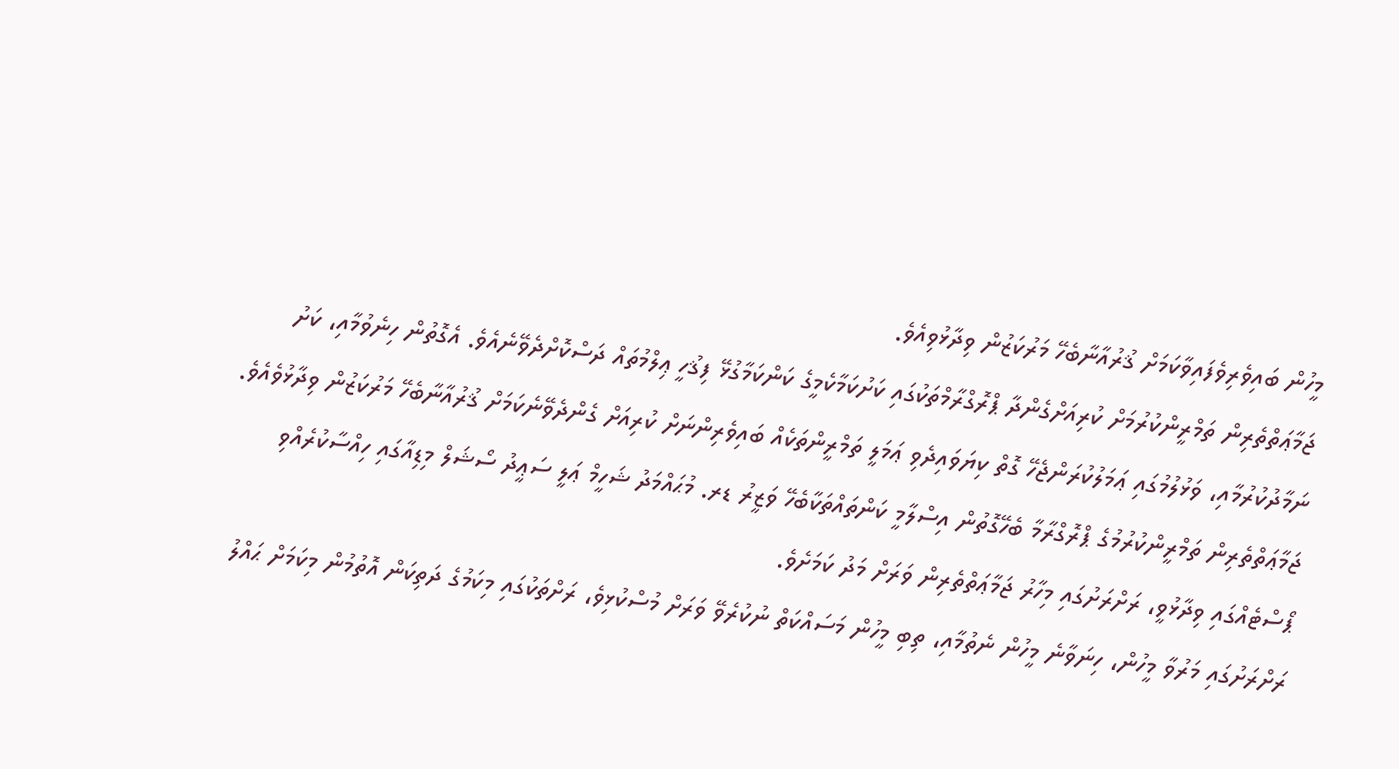މީހުން ބައިވެރިވެފައިވާކަމަށް ޤުރުއާނާބެހޭ މަރުކަޒުން ވިދާޅުވިއެވެ.
ޖަމާޢަތްތެރިން ތަމްރީންކުރުމަށް ކުރިއަށްގެންދާ ޕްރޮގްރާމްތަކުގައި ކަށުކަމާކެމީގެ ކަންކަމާގުޅޭ ފިޤުހީ ޢިލްމުތައް ދަސްކޮށްދެވޭނެއެވެ. އެގޮތުން ހިނެވުމާއި، ކަށު ނަމާދުކުރުމާއި، ވަޅުލުމުގައި ޢަމަލުކުރަންޖެހޭ ގޮތް ކިޔަވައިދެވި ޢަމަލީ ތަމްރީންތަކެއް ބައިވެރިންނަށް ކުރިއަށް ގެންދެވޭނެކަމަށް ޤުރުއާނާބެހޭ މަރުކަޒުން ވިދާޅުވެއެވެ.
ޖަމާޢަތްތެރިން ތަމްރީންކުރުމުގެ ޕްރޮގްރާމާ ބެހޭގޮތުން އިސްލާމީ ކަންތައްތަކާބެހޭ ވަޒީރު ޑރ. މުޙައްމަދު ޝަހީމް ޢަލީ ސަޢީދު ސޯޝަލް މިޑިއާގައި ހިއްސާކުރެއްވި ޕޯސްޓެއްގައި ވިދާޅުވީ، ރަށްރަށުގައި މިހާރު ޖަމާޢަތްތެރިން ވަރަށް މަދު ކަމަށެވެ.
ރަށްރަށުގައި މަރުވާ މީހުން، ހިނަވާނެ މީހުން ނެތުމާއި، ތިބި މީހުން މަސައްކަތް ނުކުރެވޭ ވަރަށް މުސްކުޅިވެ، ރަށްތަކުގައި މިކަމުގެ ދަތިކަން އޮތުމުން މިކަމަށް ޙައްލު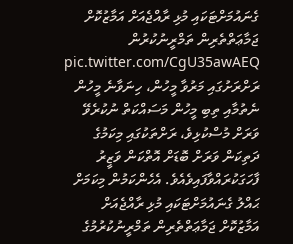ގެނައުމަށްޓަކައި މުޅި ރާއްޖެއަށް އަމާޒުކޮށް ޖަމާޢަތްތެރިން ތަމްރީނުކުރުން pic.twitter.com/CgU35awAEQ
ރަށްރަށުގައި މަރުވާ މީހުން، ހިނަވާނެ މީހުން ނެތުމާއި ތިބި މީހުން މަސައްކަތް ނުކުރެވޭ ވަރަށް މުސްކުޅިވެ، ރަށްތަކުގައި މިކަމުގެ ދަތިކަން ވަރަށް ބޮޑަށް އޮތްކަން ވަޒީރު ފާހަގަކުރައްވާފައިވެއެވެ. އެހެންކަމުން މިކަމަށް ޙައްލު ގެނައުމަށްޓަކައި މުޅި ރާއްޖެއަށް އަމާޒުކޮށް ޖަމާޢަތްތެރިން ތަމްރީނުކުރުމުގެ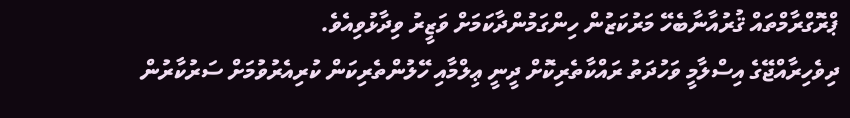ޕްރޮގްރާމްތައް ޤުރުއާނާބެހޭ މަރުކަޒުން ހިންގަމުންދާކަމަށް ވަޒީރު ވިދާޅުވިއެވެ.
ދިވެހިރާއްޖޭގެ އިސްލާމީ ވަހުދަތު ރައްކާތެރިކޮށް ދީނީ ޢިލްމާއި ހޭލުންތެރިކަން ކުރިއެރުވުމަށް ސަރުކާރުން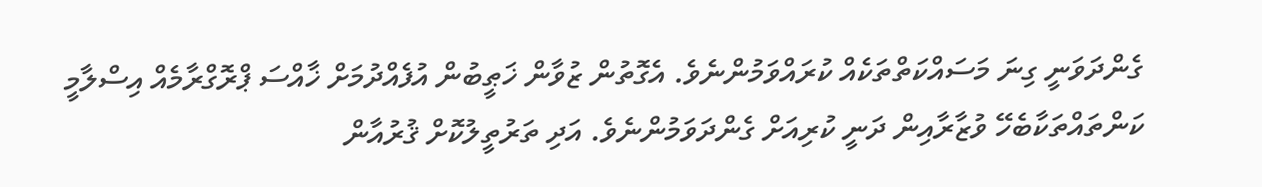ގެންދަވަނީ ގިނަ މަސައްކަތްތަކެއް ކުރައްވަމުންނެވެ. އެގޮތުން ޒުވާން ޚަޠީބުން އުފެއްދުމަށް ޚާއްސަ ޕްރޮގްރާމެއް އިސްލާމީ ކަންތައްތަކާބެހޭ ވުޒާރާއިން ދަނީ ކުރިއަށް ގެންދަވަމުންނެވެ. އަދި ތަރުތީލުކޮށް ޤުރުއާން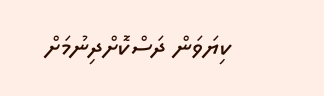ކިޔަވަން ދަސްކޮށްދިނުމަށް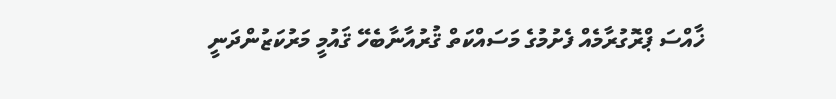ޚާއްސަ ޕްރޮގުރާމެއް ފެށުމުގެ މަސައްކަތް ޤުރުއާނާބެހޭ ޤައުމީ މަރުކަޒުންދަނީ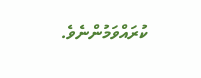ކުރައްވަމުންނެވެ.